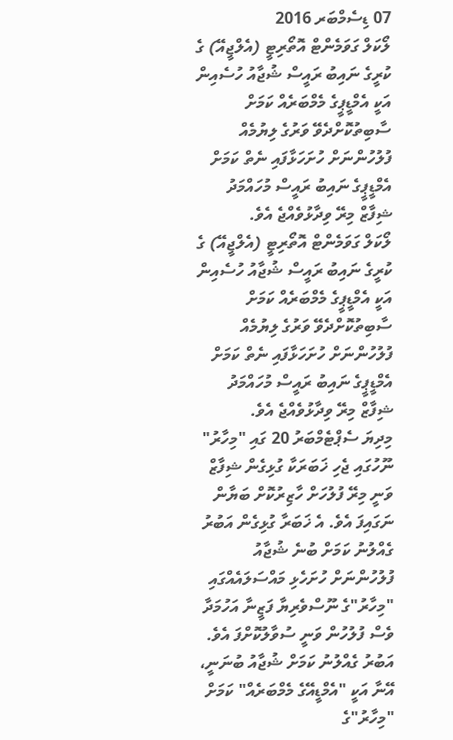07 ޑިސެމްބަރ 2016
ލޯކަލް ގަވަމެންޓް އޮތޯރިޓީ (އެލްޖީއޭ) ގެ ކުރީގެ ނައިބު ރައީސް ޝުޖާއު ހުސެއިން އަކީ އެމްޑީޕީގެ މެމްބަރެއް ކަމަށް ސާބިތުކޮށްދެވޭ ވަރުގެ ލިޔުމެއް ފުލުހުންނަށް ހުށަހަޅާފައި ނެތް ކަމަށް އެމްޑީޕީގެ ނައިބު ރައީސް މުހައްމަދު ޝިފާޒް މިރޭ ވިދާޅުވެއްޖެ އެވެ.
ލޯކަލް ގަވަމެންޓް އޮތޯރިޓީ (އެލްޖީއޭ) ގެ ކުރީގެ ނައިބު ރައީސް ޝުޖާއު ހުސެއިން އަކީ އެމްޑީޕީގެ މެމްބަރެއް ކަމަށް ސާބިތުކޮށްދެވޭ ވަރުގެ ލިޔުމެއް ފުލުހުންނަށް ހުށަހަޅާފައި ނެތް ކަމަށް އެމްޑީޕީގެ ނައިބު ރައީސް މުހައްމަދު ޝިފާޒް މިރޭ ވިދާޅުވެއްޖެ އެވެ.
މިދިޔަ ސެޕްޓެމްބަރު 20 ގައި "މިހާރު" ނޫހުގައި ޖެހި ޚަބަރަކާ ގުޅިގެން ޝިފާޒް ވަނީ މިރޭ ފުލުހަށް ހާޒިރުކޮށް ބަޔާން ނަގައިފަ އެވެ. އެ ޚަބަރާ ގުޅިގެން އަބުރު ގެއްލުނު ކަމަށް ބުނެ ޝުޖާއު ފުލުހުންނަށް ހުށަހެޅި މައްސަލައެއްގައި "މިހާރު"ގެ ނޫސްވެރިޔާ ފަޒީނާ އަހުމަދާ ވެސް ފުލުހުން ވަނީ ސުވާލުކޮށްފަ އެވެ.
އަބުރު ގެއްލުނު ކަމަށް ޝުޖާއު ބުނަނީ، އޭނާ އަކީ "އެމްޑީއޭގެ މެމްބަރެއް" ކަމަށް "މިހާރު"ގެ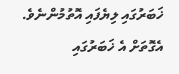ޚަބަރުގައި ލިޔެފައި އޮތުމުންނެވެ. އެގޮތަށް އެ ޚަބަރުގައި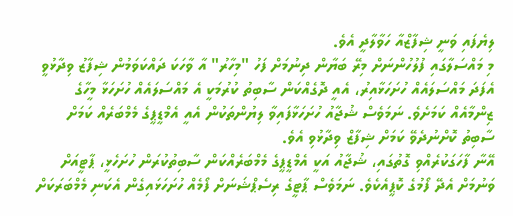ލިޔެފައި ވަނީ ޝިފާޒްއާ ހަވާލާދީ އެވެ.
މި މައްސަލާގައި ފުލުހުންނަށް މިރޭ ބަޔާން ދިނުމަށް ފަހު "މިހާރު" އާ ވާހަކަ ދައްކަވަމުން ޝިފާޒު ވިދާޅުވީ އެފަދަ މައްސަލައެއް ހުށަހަޅާއިރު، އެއީ ދޮގެއްކަން ސާބިތު ކުރުމަކީ އެ މައްސަލައެއް ހުށަހަޅާ މީހާގެ ޒިންމާއެއް ކަމަށެވެ. ނަމަވެސް ޝުޖާއު ހުށަހަޅާފައިވާ ލިޔުންތަކުން އެއީ އެމްޑީޕީގެ މެމްބަރެއް ކަމަށް ސާބިތު ކޮށްނުދެވޭ ކަމަށް ޝިފާޒް ވިދާޅުވި އެވެ.
އޭނާ ފާހަގަކުރެއްވި ގޮތުގައި، ޝުޖާއު އަކީ އެމްޑީޕީގެ މެމްބަރެއްކަން ސާބިތުކުރަން ހުށަހެޅީ، ޕާޓީއަށް ވަނުމަށް އެދޭ ފޯމުގެ ކޮޕީއެކެވެ. ނަމަވެސް ޕާޓީގެ ރިސެޕްޝަނަށް ފޯމެއް ހުށަހަޅައިގެން އެކަނި މެމްބަރަކަށް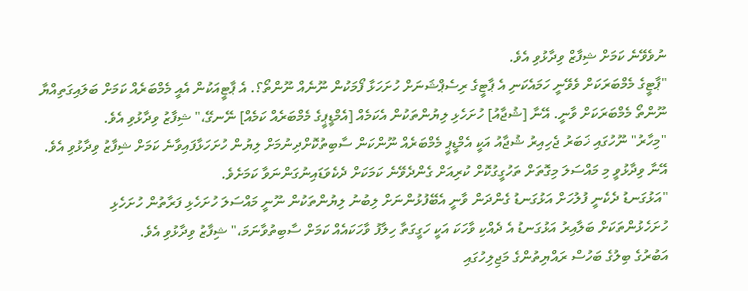ނުވެވޭނެ ކަމަށް ޝިފާޒް ވިދާޅުވި އެވެ.
"ޕާޓީގެ މެމްބަރަކަށް ވެވޭނީ ހަމައެކަނި އެ ޕާޓީގެ ރިސެޕްޝަނަށް ހުށަހަޅާ ފޯމަކުން ނޫނެއް ނޫންތޯ؟. އެ ޕާޓީއަކުން އެއީ މެމްބަރެއް ކަމަށް ބަލައިގަތިއްޔާ ނޫންތޯ މެމްބަރަކަށް ވާނީ. އޭނާ [ޝުޖާއު] ހުށަހެޅި ލިޔުންތަކުން އެކަމެއް [އެމްޑީޕީގެ މެމްބަރެއް ކަމެއް] ނޭނގޭ،" ޝިފާޒު ވިދާޅުވި އެވެ.
"މިހާރު" ނޫހުގައި ޚަބަރު ޖެހިއިރު ޝުޖާއު އަކީ އެމްޑީޕީ މެމްބަރެއް ނޫންކަން ސާބިތުކޮށްދިނުމަށް ލިޔުން ހުށަހަޅާފައިވާނެ ކަމަށް ޝިފާޒު ވިދާޅުވި އެވެ.
އޭނާ ވިދާޅުވީ މި މައްސަލަ މިގޮތަށް ތަހުގީގުކޮށް ކުރިއަށް ގެންދެވޭނެ ކަމަކަށް ދެކެވަޑައިނުގަންނަވާ ކަމަށެވެ.
"އަޅުގަނޑު ދެކެނީ ފުލުހަށް އަޅުގަނޑު ގެންދަން ވާނީ އެބޭފުޅުންނަށް ލިބުނު ލިޔުންތަކުން ނޫނީ މައްސަލަ ހުށަހެޅި ފަރާތުން ހުށަހެޅި ހުށަހެޅުންތަކަށް ބަލާއިރު އަޅުގަނޑު އެ ދެއްކި ވާހަކަ އަކީ ހަގީގަތާ ހިލާފު ވާހަކައެއް ކަމަށް ސާބިތުވާނަމަ،" ޝިފާޒު ވިދާޅުވި އެވެ.
އަބުރުގެ ބިލުގެ ބަހުސް ރައްޔިތުންގެ މަޖިލިހުގައި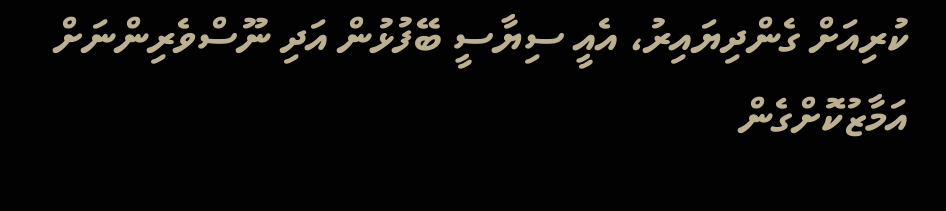ކުރިއަށް ގެންދިޔައިރު، އެއީ ސިޔާސީ ބޭފުޅުން އަދި ނޫސްވެރިންނަށް އަމާޒުކޮށްގެން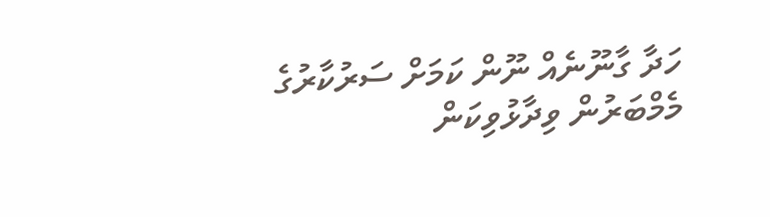ހަދާ ގާނޫނެއް ނޫން ކަމަށް ސަރުކާރުގެ މެމްބަރުން ވިދާޅުވިކަން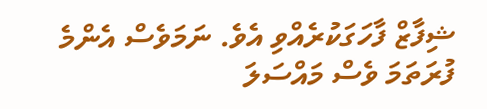ޝިފާޒް ފާހަގަކުރެއްވި އެވެ. ނަމަވެސް އެންމެ ފުރަތަމަ ވެސް މައްސަލަ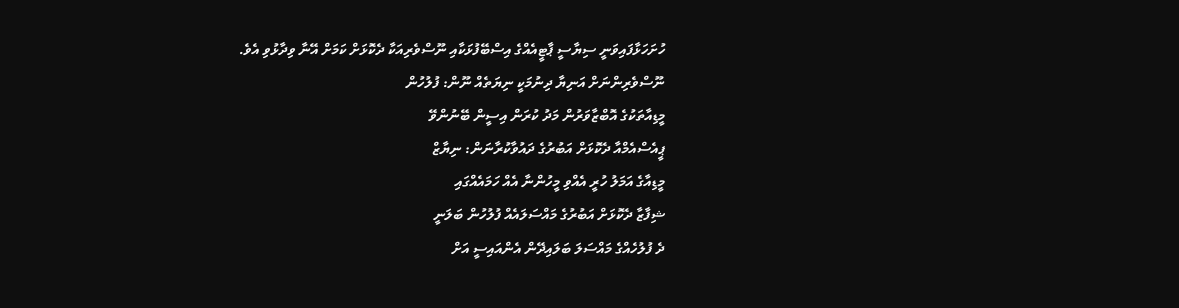ހުށަހަޅާފައިވަނީ ސިޔާސީ ޕާޓީއެއްގެ އިސްބޭފުޅަކާއި ނޫސްވެރިއަކާ ދެކޮޅަށް ކަމަށް އޭނާ ވިދާޅުވި އެވެ.
ނޫސްވެރިންނަށް އަނިޔާ ދިނުމަކީ ނިޔަތެއް ނޫން: ފުލުހުން
މީޑިއާތަކުގެ އޮބްޒާވަރުން މަދު ކުރަން އިސީން ބޭނުންވޭ
ޕީއެސްއެމްއާ ދެކޮޅަށް އަބުރުގެ ދައުވާކުރާނަން: ނިޔާޒް
މީޑިއާގެ އަމަލު ހުރީ އެއްވި މީހުންނާ އެއް ހަމައެއްގައި
ޝިފާޒާ ދެކޮޅަށް އަބުރުގެ މައްސަލައެއް ފުލުހުން ބަލަނީ
ދެ ފުލުހެއްގެ މައްސަލަ ބަލައިދޭން އެންއައިސީ އަށް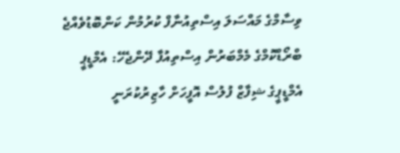ވިސާމްގެ މައްސަލަ އިސްތިއުނާފް ކުރުމުން ކަންބޮޑުވެއްޖެ
ބްރޯޑްކޮމްގެ މެމްބަރުން އިސްތިއުފާ ދޭންޖެހޭ: އެމްޑީޕީ
އެމްޑީޕީގެ ޝިފާޒް ފުލުސް އޮފީހަށް ހާޒިރުކުރަނީ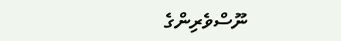ނޫސްވެރިންގެ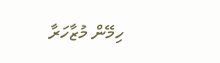ހިމޭން މުޒާހަރާ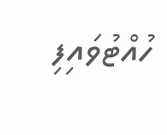ހުއްޓުވައިފި